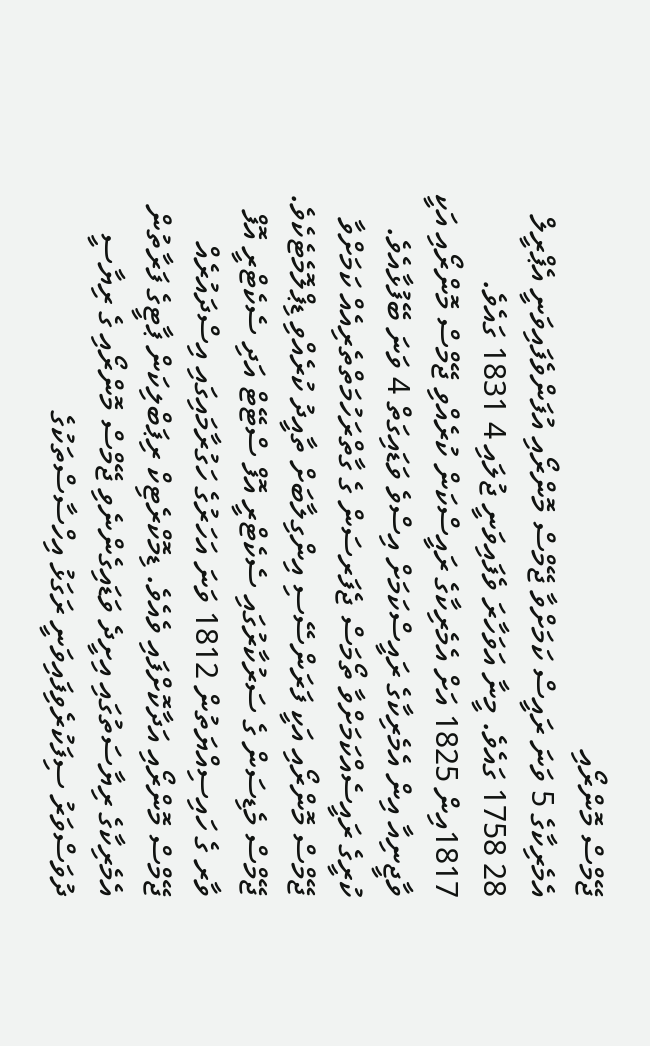ޖޭމްސް މޮންރޯއި
އެމެރިކާގެ 5 ވަނަ ރައީސް ކަމަށްވާ ޖޭމްސް މޮންރޯއި އުފަންވެފައިވަނީ އެޕްރީލް 28 1758 ގައެވެ. މީނާ އަވަހާރަ ވެފައިވަނީ ޖުލައި 4 1831 ގައެވެ. 1817އިން 1825 އަށް އެމެރިކާގެ ރައީސްކަން ކުރެއްވި ޖޭމްސް މޮންރޯއި އަކީ ވާޖީނިއާ އިން އެމެރިކާގެ ރައީސްކަމަށް އިސްވެ ވަޑައިގަތް 4 ވަނަ ބޭފުޅާއެވެ. ކުރީގެ ރައީސެއްކަމަށްވާ ތޯމަސް ޖެފަރސަން ގެ ގާތްރަހުމަތްތެރިއެއް ކަމަށްވާ ޖޭމްސް މޮންރޯއި އަކީ ފަރަންސޭސި އިންގިލާބަށް ތާއީދު ކުރެއްވި ޑިޕްލޮމެޓެކެވެ. ޖޭމްސް މެޑިސަން ގެ ސަރުކާރުގައި ސެކެޓްރީ އޮފް ސްޓޭޓް އަދި ސެކެޓްރީ އޮފް ވާރ ގެ ހައިސިއްޔަތުން 1812 ވަނަ އަހަރުގެ ހަގުރާމައިގައި އިސްދައުރެއް ޖޭމްސް މޮންރޯއި އަދާކޮށްފައި ވެއެވެ. ޑިމޮކްރެޓިކް ރިޕަބްލިކަން ޕާޓީގެ ފަރާތުން އެމެރިކާގެ ރިޔާސަތުގައި އިށީދެ ވަޑައިގެންނެވި ޖޭމްސް މޮންރޯއި ގެ ރިޔާސީ ދުވަސްވަރު ސިފަކުރެވިފައިވަނީ ރަގަޅު އިހްސާސްތަކުގެ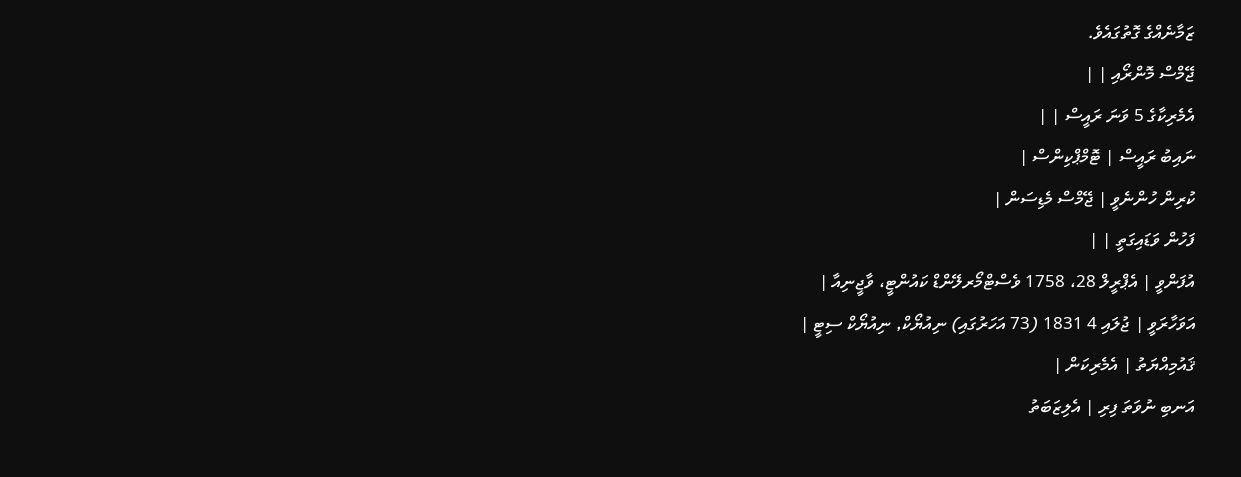ޒަމާނެއްގެ ގޮތުގައެވެ.
ޖޭމްސް މޮންރޯއި | |
އެމެރިކާގެ 5 ވަނަ ރައީސް | |
ނައިބު ރައީސް | ޓޮމްޕްކިންސް |
ކުރިން ހުންނެވީ | ޖޭމްސް މެޑިސަން |
ފަހުން ވަޑައިގަތީ | |
އުފަންވީ | އެޕްރީލް 28، 1758 ވެސްޓްމޯރލޭންޑް ކައުންޓީ، ވާޖީނިއާ |
އަވަހާރަވީ | ޖުލައި 4 1831 (73 އަހަރުގައި) ނިއުޔޯކް, ނިއުޔޯކް ސިޓީ |
ޤައުމިއްޔަތު | އެމެރިކަން |
އަނބި ނުވަތަ ފިރި | އެލިޒަބަތު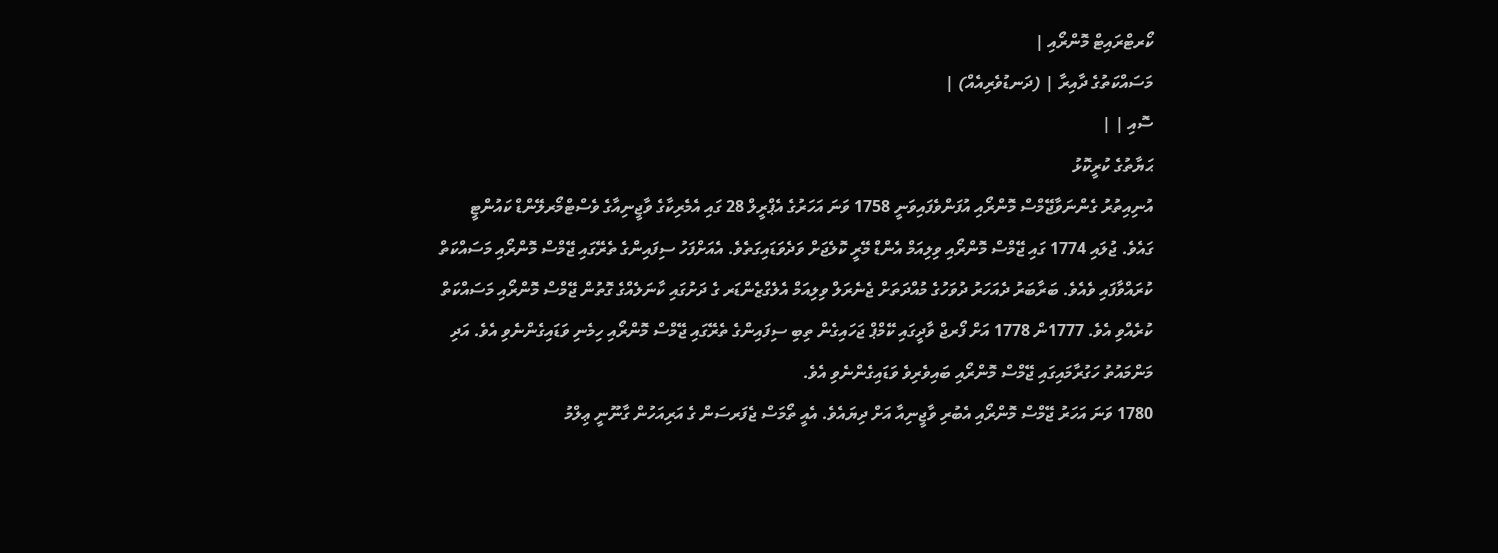ކޯރޓްރައިޓް މޮންރޯއި |
މަސައްކަތުގެ ދާއިރާ | (ދަނޑުވެރިއެއް) |
ސޮއި | |
ޙަޔާތުގެ ކުރީކޮޅު
އުނިއިތުރު ގެންނަވާޖޭމްސް މޮންރޯއި އުފަންވެފައިވަނީ 1758 ވަނަ އަހަރުގެ އެޕްރީލް 28 ގައި އެމެރިކާގެ ވާޖީނިއާގެ ވެސްޓްމޯރލޭންޑް ކައުންޓީ ގައެވެ. ޖުލައި 1774 ގައި ޖޭމްސް މޮންރޯއި ވިލިއަމް އެންޑް މޭރީ ކޮލެޖަށް ވަދެވަޑައިގަތެވެ. އެއަށްފަހު ސިފައިންގެ ތެރޭގައި ޖޭމްސް މޮންރޯއި މަސައްކަތް ކުރައްވާފައި ވެއެވެ. ބަރާބަރު ދެއަހަރު ދުވަހުގެ މުއްދަތަށް ޖެނެރަލް ވިލިއަމް އެލެގްޒެންޑަރ ގެ ދަށުގައި ކާނަލެއްގެ ގޮތުން ޖޭމްސް މޮންރޯއި މަސައްކަތް ކުރެއްވި އެވެ. 1777ން 1778 އަށް ފޯރޖް ވާދީގައި ކޭމްޕް ޖަހައިގެން ތިބި ސިފައިންގެ ތެރޭގައި ޖޭމްސް މޮންރޯއި ހިމެނި ވަޑައިގެންނެވި އެވެ. އަދި މަންމައުތު ހަގުރާމައިގައި ޖޭމްސް މޮންރޯއި ބައިވެރިވެ ވަޑައިގެންނެވި އެވެ.
1780 ވަނަ އަހަރު ޖޭމްސް މޮންރޯއި އެބުރި ވާޖީނިއާ އަށް ދިޔައެވެ. އެއީ ތޯމަސް ޖެފަރސަން ގެ އަރިއަހުން ގާނޫނީ ޢިލްމު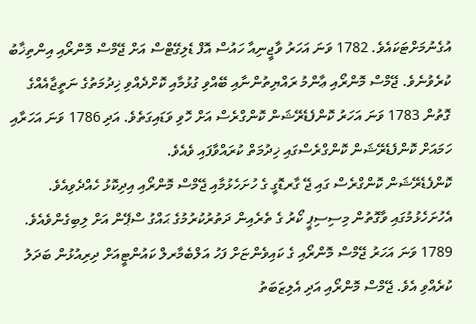އުގެނުމަށްޓަކައެވެ. 1782 ވަނަ އަހަރު ވާޖީނިއާ ހައުސް އޮފް ޑެލިގޭޓްސް އަށް ޖޭމްސް މޮންރޯއި އިންތިޚާބު ކުރެވުނެވެ. ޖޭމްސް މޮންރޯއި ޢާންމު ރައްޔިތުންނާއި ބޭއްވި ގުޅުމާއި ކޮށްދެއްވި ޚިދުމަތުގެ ނަތީޖާއެއްގެ ގޮތުން 1783 ވަނަ އަހަރު ކޮންފެޑެރޭޝަން ކޮންގްރެސް އަށް ހޮވި ވަޑައިގަތެވެ. އަދި 1786 ވަނަ އަހަރާއި ހަމައަށް ކޮންފެޑެރޭޝަން ކޮންގްރެސްގައި ޚިދުމަތް ކުރައްވާފައި ވެއެވެ.
ކޮންފެޑެރޭޝަން ކޮންގްރެސް ގައި ޖޭ ގާރޑޮގީ ގެ ހުށަހެޅުމާއި ޖޭމްސް މޮންރޯއި އިދިކޮޅު ހެއްދެވިއެވެ. އެހުށަހެޅުމުގައި ވާގޮތުން މިސިސިޕީ ކޯރު ގެ ތެރެއިން ދަތުރުކުރުމުގެ ޙައްގު ސްޕޭން އަށް ލިބިގެންވެއެވެ. 1789 ވަނަ އަހަރު ޖޭމްސް މޮންރޯއި ގެ ކައިވެންޏަށް ފަހު އަލްބެމާރލް ކައުންޓީއަށް ދިރިއުޅުން ބަދަލު ކުރެއްވި އެވެ. ޖޭމްސް މޮންރޯއި އަދި އެލިޒަބަތު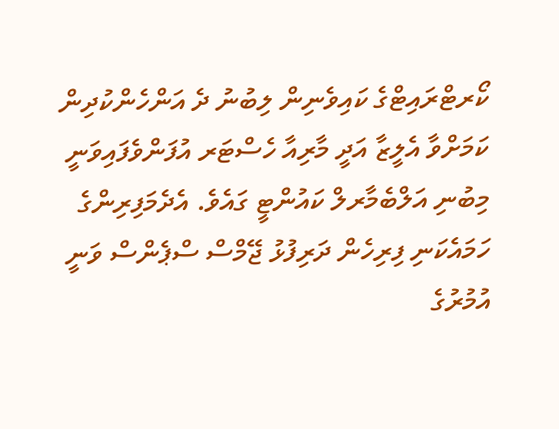ކޯރޓްރައިޓްގެ ކައިވެނިން ލިބުނު ދެ އަންހެންކުދިން ކަމަށްވާ އެލީޒާ އަދީ މާރިއާ ހެސްޓަރ އުފަންވެފައިވަނީ މިބުނި އަލްބެމާރލް ކައުންޓީ ގައެވެ. އެދެމަފިރިންގެ ހަމައެކަނި ފިރިހެން ދަރިފުޅު ޖޭމްސް ސްޕެންސް ވަނީ އުމުރުގެ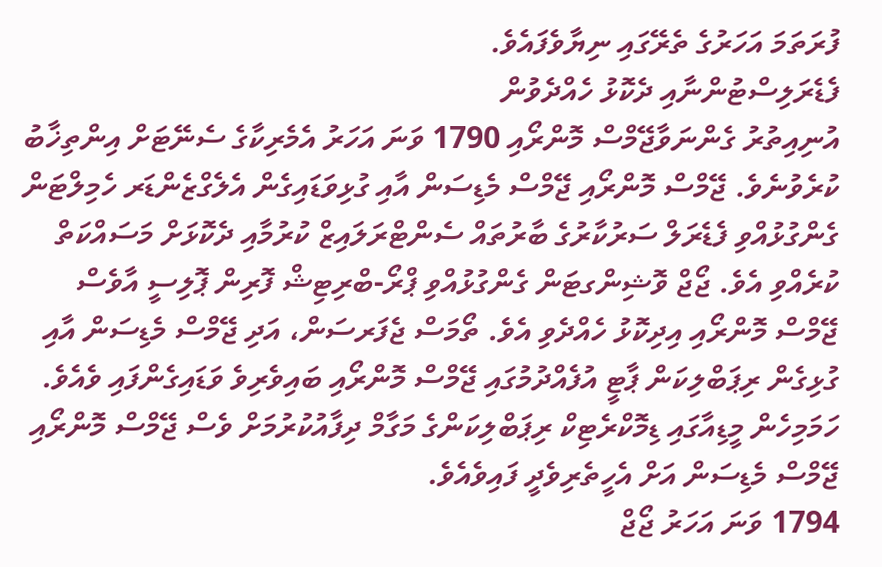ފުރަތަމަ އަހަރުގެ ތެރޭގައި ނިޔާވެފައެވެ.
ފެޑެރަލިސްޓުންނާއި ދެކޮޅު ހެއްދެވުން
އުނިއިތުރު ގެންނަވާޖޭމްސް މޮންރޯއި 1790 ވަނަ އަހަރު އެމެރިކާގެ ސެނޭޓަށް އިންތިޚާބު ކުރެވުނެވެ. ޖޭމްސް މޮންރޯއި ޖޭމްސް މެޑިސަން އާއި ގުޅިވަޑައިގެން އެލެގްޒެންޑަރ ހެމިލްޓަން ގެންގުޅުއްވި ފެޑެރަލް ސަރުކާރުގެ ބާރުތައް ސެންޓްރަލައިޒް ކުރުމާއި ދެކޮޅަށް މަސައްކަތް ކުރެއްވި އެވެ. ޖޯޖް ވޮޝިންގޓަން ގެންގުޅުއްވި ޕްރޯ-ބްރިޓިޝް ފޮރިން ޕޮލިސީ އާވެސް ޖޭމްސް މޮންރޯއި އިދިކޮޅު ހެއްދެވި އެވެ. ތޯމަސް ޖެފަރސަން، އަދި ޖޭމްސް މެޑިސަން އާއި ގުޅިގެން ރިޕަބްލިކަން ޕާޓީ އުފެއްދުމުގައި ޖޭމްސް މޮންރޯއި ބައިވެރިވެ ވަޑައިގެންފައި ވެއެވެ. ހަމަމިހެން މީޑިއާގައި ޑިމޮކްރެޓިކް ރިޕަބްލިކަންގެ މަގާމް ދިފާއުކުރުމަށް ވެސް ޖޭމްސް މޮންރޯއި ޖޭމްސް މެޑިސަން އަށް އެހީތެރިވެދީ ފައިވެއެވެ.
1794 ވަނަ އަހަރު ޖޯޖް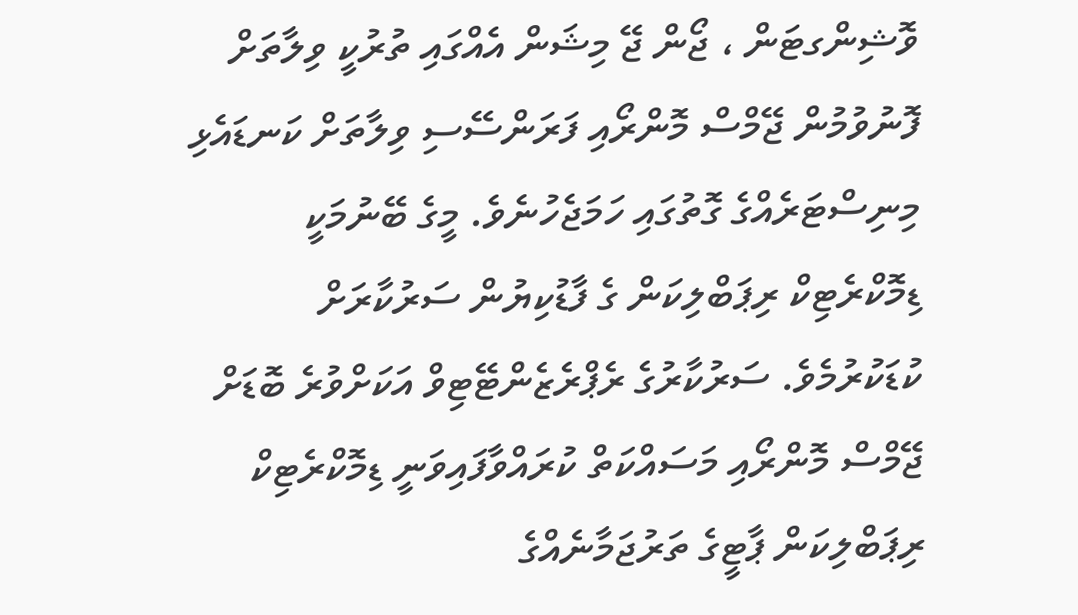ވޮޝިންގޓަން ، ޖޯން ޖޭ މިޝަން އެއްގައި ތުރުކީ ވިލާތަށް ފޮނުވުމުން ޖޭމްސް މޮންރޯއި ފަރަންސޭސި ވިލާތަށް ކަނޑައެޅި މިނިސްޓަރެއްގެ ގޮތުގައި ހަމަޖެހުނެވެ. މީގެ ބޭނުމަކީ ޑިމޮކްރެޓިކް ރިޕަބްލިކަން ގެ ފާޑުކިޔުން ސަރުކާރަށް ކުޑަކުރުމެވެ. ސަރުކާރުގެ ރެޕްރެޒެންޓޭޓިވް އަކަށްވުރެ ބޮޑަށް ޖޭމްސް މޮންރޯއި މަސައްކަތް ކުރައްވާފައިވަނީ ޑިމޮކްރެޓިކް ރިޕަބްލިކަން ޕާޓީގެ ތަރުޖަމާނެއްގެ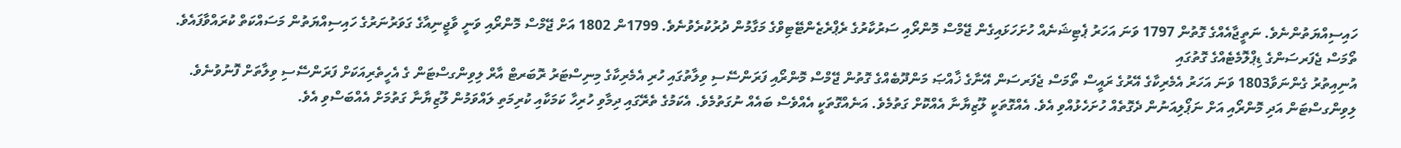ހައިސިއްޔަތުންނެވެ. ނަތީޖާއެއްގެ ގޮތުން 1797 ވަނަ އަހަރު ޕެޓިޝަނެއް ހުށަހަޅައިގެން ޖޭމްސް މޮންރޯއި ސަރުކާރުގެ ރެޕްރެޒެންޓޭޓިވްގެ މަގާމުން ދުރުކުރެވުނެވެ. 1799ން 1802 އަށް ޖޭމްސް މޮންރޯއި ވަނީ ވާޖީނިއާގެ ގަވަރުނަރުގެ ހައިސިއްޔަތުން މަސައްކަތް ކުރައްވާފައެވެ.
ތޯމަސް ޖެފަރސަންގެ ޑިޕްލޮމެޓެއްގެ ގޮތުގައި
އުނިއިތުރު ގެންނަވާ1803 ވަނަ އަހަރު އެމެރިކާގެ އޭރުގެ ރައީސް ތޯމަސް ޖެފަރސަން އޭނާގެ ޚާއްޞަ މަންދޫބެއްގެ ގޮތުން ޖޭމްސް މޮންރޯއި ފަރަންސޭސި ވިލާތުގައި ހުރި އެމެރިކާގެ މިނިސްޓަރު ރޮބަރޓް އާރް ލިވިންގސްޓަން ގެ އެހީތެރިއަކަށް ފަރަންސޭސި ވިލާތަށް ފޮނުވުނެވެ. ލިވިންގސްޓަން އަދި މޮންރޯއި އަށް ނަޕޯލިއަނުން ދެގޮތެއް ހުށަހެޅުއްވި އެވެ. އެއްގޮތަކީ ލޫޒިޔާނާ އެއްކޮށް ގަތުމެވެ. އަނެއްގޮތަކީ އެއްވެސް ބައެއް ނުގަތުމެވެ. އެކަމުގެ ތެރޭގައި ދިމާވި ހުރިހާ ކަމަކާއި ކުރިމަތި ލައްވަމުން ލޫޒިޔާނާ ގަތުމަށް އެއްބަސްވި އެވެ.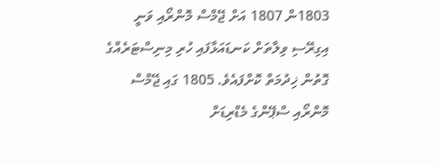1803ން 1807 އަށް ޖޭމްސް މޮންރޯއި ވަނީ އިގިރޭސި ވިލާތަށް ކަނޑައަޅާފައި ހުރި މިނިސްޓަރެއްގެ ގޮތުން ޚިދުމަތް ކޮށްފައެވެ. 1805 ގައި ޖޭމްސް މޮންރޯއި ސްޕޭންގެ މެޑްރިޑަށް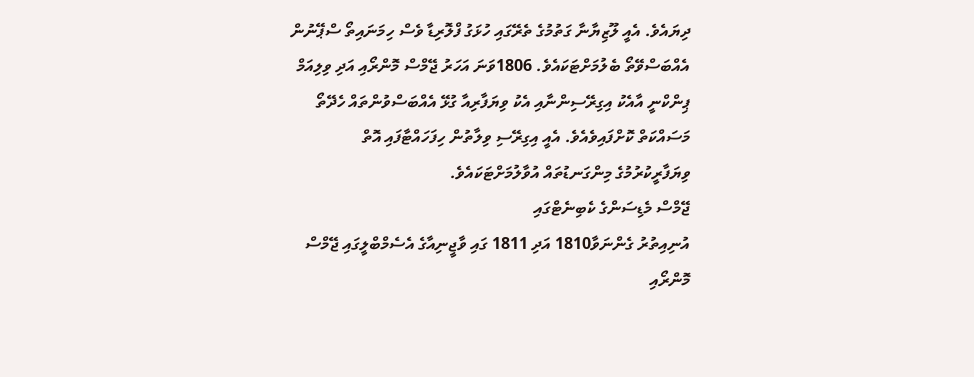ދިޔައެވެ. އެއީ ލޫޒިޔާނާ ގަތުމުގެ ތެރޭގައި ހުޅަގު ފްލޮރިޑާ ވެސް ހިމަނައިތޯ ސްޕޭނުން އެއްބަސްވޭތޯ ބެލުމަށްޓަކައެވެ. 1806ވަނަ އަހަރު ޖޭމްސް މޮންރޯއި އަދި ވިލިއަމް ޕިންކްނީ އާއެކު އިގިރޭސިންނާއި އެކު ވިޔަފާރިއާ ގުޅޭ އެއްބަސްވުންތައް ހެދޭތޯ މަސައްކަތް ކޮށްފައިވެއެވެ. އެއީ އިގިރޭސި ވިލާތުން ހިފަހައްޓާފައި އޮތް ވިޔަފާރީކުރުމުގެ މިންގަނޑުތައް އުވާލުމަށްޓަކައެވެ.
ޖޭމްސް މެޑިސަންގެ ކެބިނެޓްގައި
އުނިއިތުރު ގެންނަވާ1810 އަދި 1811 ގައި ވާޖީނިއާގެ އެސެމްބްލީގައި ޖޭމްސް މޮންރޯއި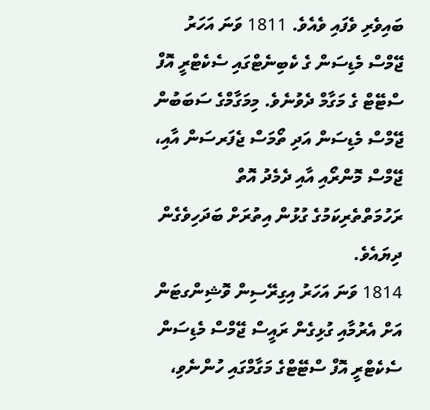ބައިވެރި ވެފައި ވެއެވެ. 1811 ވަނަ އަހަރު ޖޭމްސް މެޑިސަން ގެ ކެބިނެޓްގައި ސެކެޓްރީ އޮފް ސްޓޭޓް ގެ މަގާމް ދެވުނެވެ. މިމަގާމްގެ ސަބަބުން ޖޭމްސް މެޑިސަން އަދި ތޯމަސް ޖެފަރސަން އާއި، ޖޭމްސް މޮންރޯއި އާއި ދެމެދު އޮތް ރަހުމަތްތެރިކަމުގެ ގުޅުން އިތުރަށް ބަދަހިވެގެން ދިޔައެވެ.
1814 ވަނަ އަހަރު އިގިރޭސިން ވޮޝިންގޓަން އަށް އެރުމާއި ގުޅިގެން ރައީސް ޖޭމްސް މެޑިސަން ސެކެޓްރީ އޮފް ސްޓޭޓްގެ މަގާމްގައި ހުންނެވި،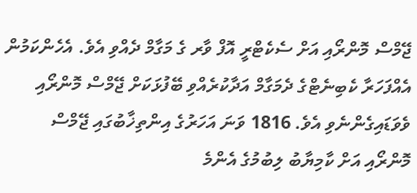ޖޭމްސް މޮންރޯއި އަށް ސެކެޓްރީ އޮފް ވާރ ގެ މަގާމް ދެއްވި އެވެ. އެހެންކަމުން އެއްފަހަރާ ކެބިނެޓްގެ ދެމަގާމް އަދާކުރެއްވި ބޭފުޅަކަށް ޖޭމްސް މޮންރޯއި ވެވަޑައިގެންނެވި އެވެ. 1816 ވަނަ އަހަރުގެ އިންތިޚާބުގައި ޖޭމްސް މޮންރޯއި އަށް ކާމިޔާބު ލިބުމުގެ އެންމެ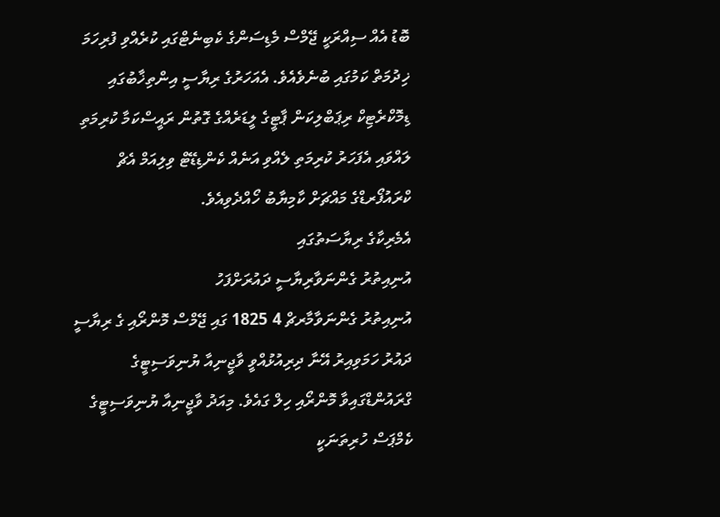ބޮޑު އެއް ސިއްރަކީ ޖޭމްސް މެޑިސަންގެ ކެބިނެޓްގައި ކުރެއްވި ފުރިހަމަ ޚިދުމަތް ކަމުގައި ބުނެވެއެވެ. އެއަހަރުގެ ރިޔާސީ އިންތިޚާބުގައި ޑިމޮކްރެޓިކް ރިޕަބްލިކަން ޕާޓީގެ ލީޑަރެއްގެ ގޮތުން ރައީސްކަމާ ކުރިމަތި ލައްވައި އެފަހަރު ކުރިމަތި ލެއްވި އަނެއް ކެންޑިޑޭޓް ވިލިއަމް އެޗް ކްރައުފޯރޑްގެ މައްޗަށް ކާމިޔާބު ހޯއްދެވިއެވެ.
އެމެރިކާގެ ރިޔާސަތުގައި
އުނިއިތުރު ގެންނަވާރިޔާސީ ދައުރަށްފަހު
އުނިއިތުރު ގެންނަވާމާރޗް 4 1825 ގައި ޖޭމްސް މޮންރޯއި ގެ ރިޔާސީ ދައުރު ހަމަވިއިރު އޭނާ ދިރިއުޅުއްވީ ވާޖީނިއާ ޔުނިވަސިޓީގެ ގްރައުންޑްގައިވާ މޮންރޯއި ހިލް ގައެވެ. މިއަދު ވާޖީނިއާ ޔުނިވަސިޓީގެ ކެމްޕަސް ހުރިތަނަކީ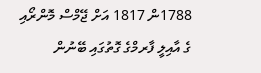1788ން 1817 އަށް ޖޭމްސް މޮންރޯއި ގެ އާއިލީ ފާރމްގެ ގޮތުގައި ބޭނުން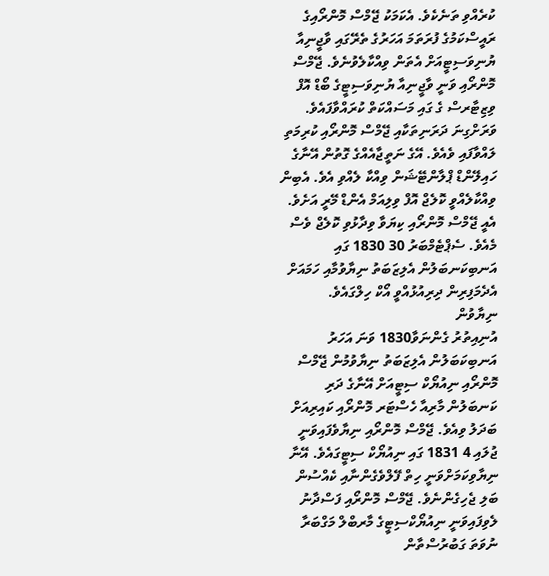ކުރެއްވި ތަނެކެވެ. އެކަމަކު ޖޭމްސް މޮންރޯއިގެ ރައީސްކަމުގެ ފުރަތަމަ އަހަރުގެ ތެރޭގައި ވާޖީނިއާ ޔުނިވަސިޓީއަށް އެތަން ވިއްކާލެވުނެވެ. ޖޭމްސް މޮންރޯއި ވަނީ ވާޖީނިއާ ޔުނިވަސިޓީގެ ބޯޑް އޮފް ވިޒިޓާރސް ގެ ގައި މަސައްކަތް ކުރައްވާފައެވެ.
ވަރަށްގިނަ ދަރަނިތަކާއި ޖޭމްސް މޮންރޯއި ކުރިމަތި ލައްވާފައި ވެއެވެ. އޭގެ ނަތީޖާއެއްގެ ގޮތުން އޭނާގެ ހައިލޭންޑް ޕްލާންޓޭޝަން ވިއްކާ ލެއްވި އެވެ. އެބިން ވިއްކާލެއްވީ ކޮލެޖް އޮފް ވިލިއަމް އެންޑް މޭރީ އަށެވެ. އެއީ ޖޭމްސް މޮންރޯއި ކިޔަވާ ވިދާޅުވި ކޮލެޖް ވެސް މެއެވެ. ސެޕްޓެމްބަރު 30 1830 ގައި އަނބިކަނބަލުން އެލިޒަބަތު ނިޔާވުމާއި ހަމައަށް އެދެމަފިރިން ދިރިއުޅުއްވީ އޯކް ހިލްގައެވެ.
ނިޔާވުން
އުނިއިތުރު ގެންނަވާ1830 ވަނަ އަހަރު އަނބިކަބަލުން އެލިޒަބަތު ނިޔާވުމުން ޖޭމްސް މޮންރޯއި ނިއުޔޯކް ސިޓީއަށް އޭނާގެ ދަރި ކަނބަލުން މާރިއާ ހެސްޓަރ މޮންރޯއި ކައިރިއަށް ބަދަލު ވިއެވެ. ޖޭމްސް މޮންރޯއި ނިޔާވެފައިވަނީ ޖުލައި 4 1831 ގައި ނިއުޔޯކް ސިޓީގައެވެ. އޭނާ ނިޔާވިކަމަށްވަނީ ހިތް ފޭލްވެގެންނާއި ކެއްސުން ބަލި ޖެހިގެންނެވެ. ޖޭމްސް މޮންރޯއި ފަސްދާނު ލެވިފައިވަނީ ނިއުޔޯކްސިޓީގެ މާރބްލް މަގްބަރާ ނުވަތަ ގަބުރުސްތާން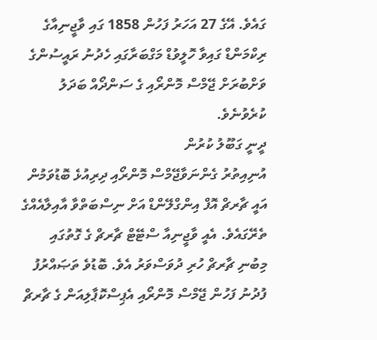ގައެވެ. އޭގެ 27 އަހަރު ފަހުން 1858 ގައި ވާޖީނިއާގެ ރިކްމަންޑް ގައިވާ ހޮލީވުޑް މަގްބަރާގައި ހެދުނު ރައީސުންގެ ވަށްބުރަށް ޖޭމްސް މޮންރޯއި ގެ ސަންދޯއް ބަދަލު ކުރެވުނެވެ.
ދީނީ ގަބޫލު ކުރުން
އުނިއިތުރު ގެންނަވާޖޭމްސް މޮންރޯއި ދިރިއުޅެ ބޮޑުވަމުން އައީ ޗާރޗް އޮފް އިންގްލޭންޑް އަށް ނިސްބަތްވާ އާއިލާއެއްގެ ތެރޭގައެވެ. އެއީ ވާޖީނިއާ ސްޓޭޓް ޗާރޗް ގެ ގޮތުގައި މިބުނި ޗާރޗް ހުރި ދުވަސްވަރު އެވެ. ބޮޑުވެ ތަޞައްރުފު ފުދުނު ފަހުން ޖޭމްސް މޮންރޯއި އެޕިސްކޮޕާލިއަން ގެ ޗާރޗް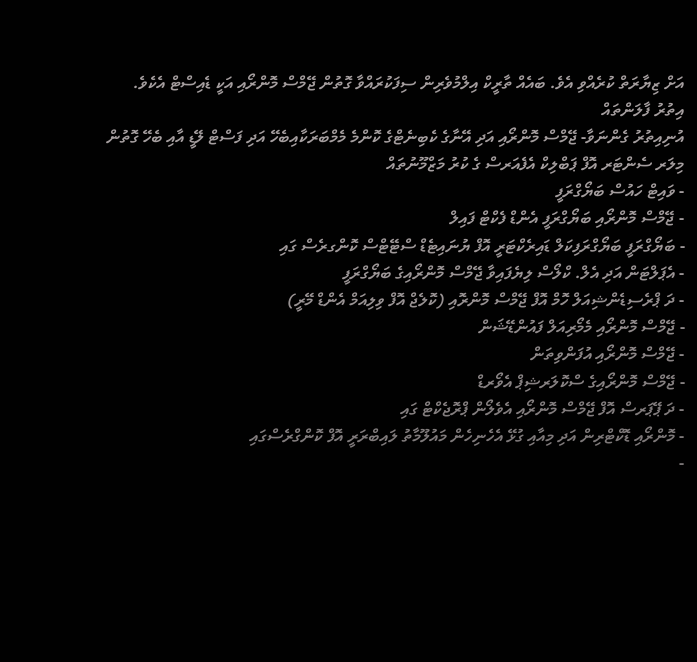އަށް ޒިޔާރަތް ކުރެއްވި އެވެ. ބައެއް ތާރީކް އިލްމުވެރިން ސިފަކުރައްވާ ގޮތުން ޖޭމްސް މޮންރޯއި އަކީ ޑެއިސްޓް އެކެވެ.
އިތުރު ފާލަންތައް
އުނިއިތުރު ގެންނަވާ- ޖޭމްސް މޮންރޯއި އަދި އޭނާގެ ކެބިނެޓްގެ ކޮންމެ މެމްބަރަކާއިބެހޭ އަދި ފަސްޓް ލޭޑީ އާއި ބެހޭ ގޮތުން މިލަރ ސެންޓަރ އޮފް ޕަބްލިކް އެފެއަރސް ގެ ކުރު މަޒްމޫނުތައް
- ވައިޓް ހައުސް ބަޔޯގްރަފީ
- ޖޭމްސް މޮންރޯއި ބަޔޯގްރަފީ އެންޑް ފެކްޓް ފައިލް
- ބަޔޯގްރަފީ ބަޔޯގްރަފިކަލް ޑައިރެކްޓަރީ އޮފް ޔުނައިޓެޑް ސްޓޭޓްސް ކޮންގރެސް ގައި
- އެޕަލްޓަން އަދި އެލް. ކްލޯސް ލިޔެފައިވާ ޖޭމްސް މޮންރޯއިގެ ބަޔޯގްރަފީ
- ދަ ޕްރެސިޑެންޝިއަލް ހޮމް އޮފް ޖޭމްސް މޮންރޮއި (ކޮލެޖް އޮފް ވިލިއަމް އެންޑް މޭރީ)
- ޖޭމްސް މޮންރޯއި މެމޯރިއަލް ފައުންޑޭޝަން
- ޖޭމްސް މޮންރޯއި އުފަންވިތަން
- ޖޭމްސް މޮންރޯއިގެ ސްކޮލަރޝިޕް އެވޯރޑް
- ދަ ޕޭޕަރސް އޮފް ޖޭމްސް މޮންރޯއި އެވެލޯން ޕްރޮޖެކްޓް ގައި
- މޮންރޯއި ޑޮކްޓްރިން އަދި މިއާއި ގުޅޭ އެހެނިހެން މައުލޫމާތު ލައިބްރަރީ އޮފް ކޮންގްރެސްގައި
-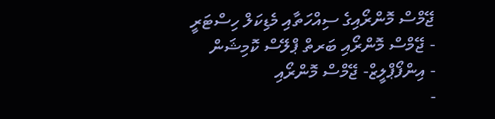ޖޭމްސް މޮންރޯއިގެ ސިއްހަތާއި މެޑިކަލް ހިސްޓަރީ
- ޖޭމްސް މޮންރޯއި ބަރތް ޕްލޭސް ކޮމިޝަން
- އިންފޯޕްލީޒް- ޖޭމްސް މޮންރޯއި
-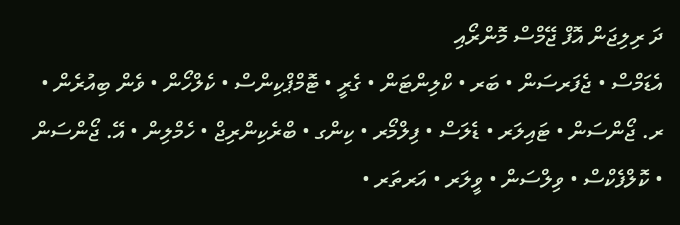ދަ ރިލިޖަން އޮފް ޖޭމްސް މޮންރޯއި
އެޑަމްސް • ޖެފަރސަން • ބަރ • ކްލިންޓަން • ގެރީ • ޓޮމްޕްކިންސް • ކެލްހޯން • ވެން ބިއުރެން • ރ. ޖޯންސަން • ޓައިލަރ • ޑެލަސް • ފިލްމޯރ • ކިންގ • ބްރެކިންރިޖް • ހެމްލިން • އޭ. ޖޯންސަން • ކޮލްފެކްސް • ވިލްސަން • ވީލަރ • އަރތަރ •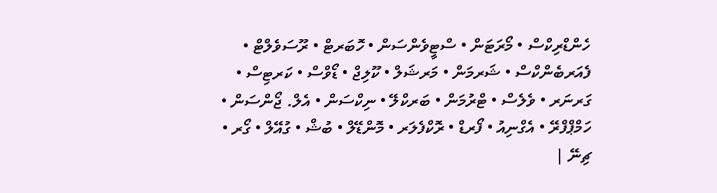ހެންޑްރިކްސް • މޯރަޓަން • ސްޓީވެންސަން • ހޮބަރޓް • ރޫސަވެލްޓް • ފެއަރބެންކްސް • ޝަރމަން • މަރޝަލް • ކޫލިޖް • ޑޯވްސް • ކަރޓިސް • ގަރނަރ • ވެލެސް • ޓްރުމަން • ބަރކްލޭ • ނިކްސަން • އެލް. ޖޯންސަން • ހަމްޕްފްރޭ • އެގްނިއު • ފޯރޑް • ރޮކްފެލަރ • މޮންޑޭލް • ބުޝް • ގުއޭލް • ގޯރ • ޗިނޭ |